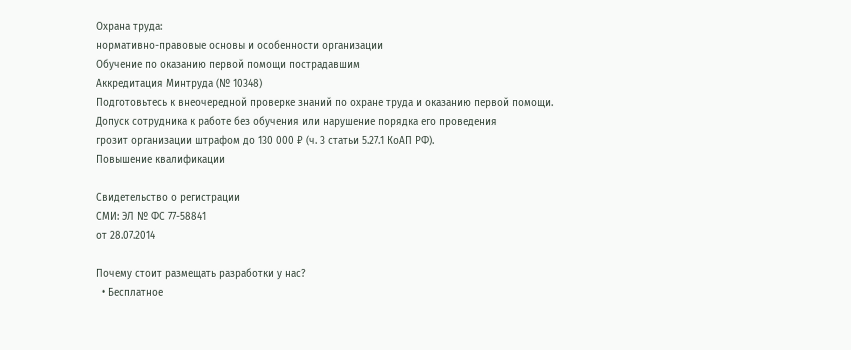Охрана труда:
нормативно-правовые основы и особенности организации
Обучение по оказанию первой помощи пострадавшим
Аккредитация Минтруда (№ 10348)
Подготовьтесь к внеочередной проверке знаний по охране труда и оказанию первой помощи.
Допуск сотрудника к работе без обучения или нарушение порядка его проведения
грозит организации штрафом до 130 000 ₽ (ч. 3 статьи 5.27.1 КоАП РФ).
Повышение квалификации

Свидетельство о регистрации
СМИ: ЭЛ № ФС 77-58841
от 28.07.2014

Почему стоит размещать разработки у нас?
  • Бесплатное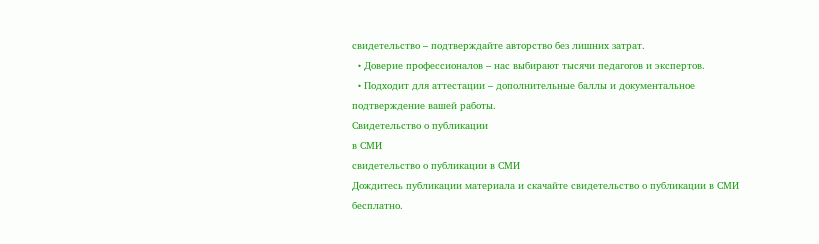свидетельство – подтверждайте авторство без лишних затрат.
  • Доверие профессионалов – нас выбирают тысячи педагогов и экспертов.
  • Подходит для аттестации – дополнительные баллы и документальное подтверждение вашей работы.
Свидетельство о публикации
в СМИ
свидетельство о публикации в СМИ
Дождитесь публикации материала и скачайте свидетельство о публикации в СМИ бесплатно.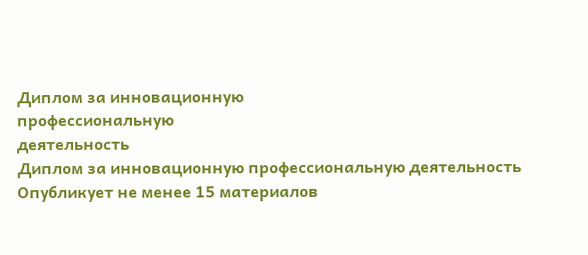Диплом за инновационную
профессиональную
деятельность
Диплом за инновационную профессиональную деятельность
Опубликует не менее 15 материалов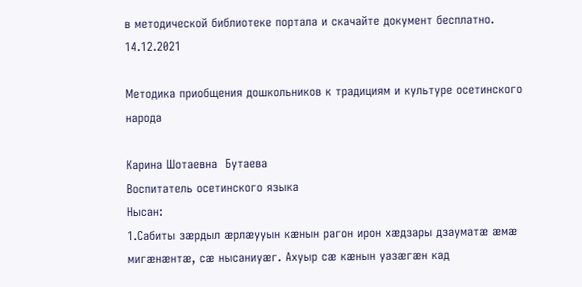в методической библиотеке портала и скачайте документ бесплатно.
14.12.2021

Методика приобщения дошкольников к традициям и культуре осетинского народа

Карина Шотаевна  Бутаева
Воспитатель осетинского языка
Нысан:
1.Сабиты зӕрдыл ӕрлӕууын кӕнын рагон ирон хӕдзары дзауматӕ ӕмӕ мигӕнӕнтӕ, сӕ нысаниуӕг. Ахуыр сӕ кӕнын уазӕгӕн кад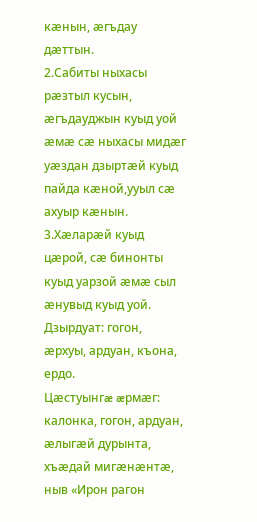кӕнын, ӕгъдау дӕттын.
2.Сабиты ныхасы рӕзтыл кусын, ӕгъдауджын куыд уой ӕмӕ сӕ ныхасы мидӕг уӕздан дзыртӕй куыд пайда кӕной,ууыл сӕ ахуыр кӕнын.
3.Хӕларӕй куыд цӕрой, сӕ бинонты куыд уарзой ӕмӕ сыл ӕнувыд куыд уой.
Дзырдуат: гогон, æрхуы, ардуан, къона, ердо.
Цæстуынгæ æрмæг: калонка, гогон, ардуан, æлыгæй дурынта, хъæдай мигæнæнтæ, ныв «Ирон рагон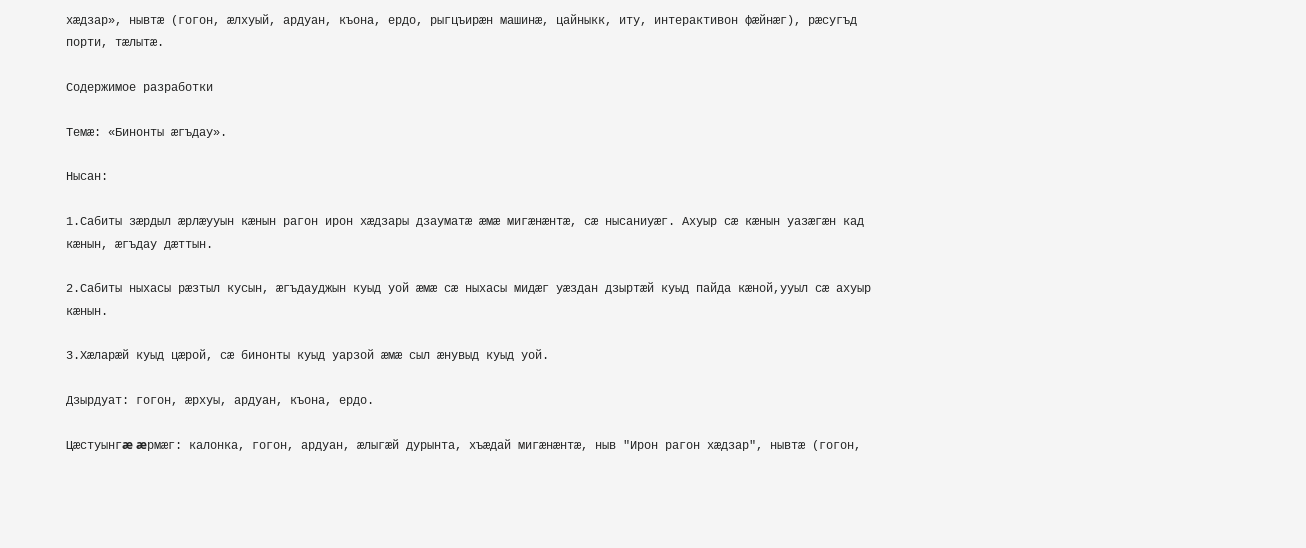хæдзар», нывтæ (гогон, æлхуый, ардуан, къона, ердо, рыгцъирæн машинæ, цайныкк, иту, интерактивон фæйнæг), рæсугъд порти, тæлытæ.

Содержимое разработки

Темӕ: «Бинонты ӕгъдау».

Нысан:

1.Сабиты зӕрдыл ӕрлӕууын кӕнын рагон ирон хӕдзары дзауматӕ ӕмӕ мигӕнӕнтӕ, сӕ нысаниуӕг. Ахуыр сӕ кӕнын уазӕгӕн кад кӕнын, ӕгъдау дӕттын.

2.Сабиты ныхасы рӕзтыл кусын, ӕгъдауджын куыд уой ӕмӕ сӕ ныхасы мидӕг уӕздан дзыртӕй куыд пайда кӕной,ууыл сӕ ахуыр кӕнын.

3.Хӕларӕй куыд цӕрой, сӕ бинонты куыд уарзой ӕмӕ сыл ӕнувыд куыд уой.

Дзырдуат: гогон, æрхуы, ардуан, къона, ердо.

Цæстуынгæ æрмæг: калонка, гогон, ардуан, æлыгæй дурынта, хъæдай мигæнæнтæ, ныв "Ирон рагон хæдзар", нывтæ (гогон,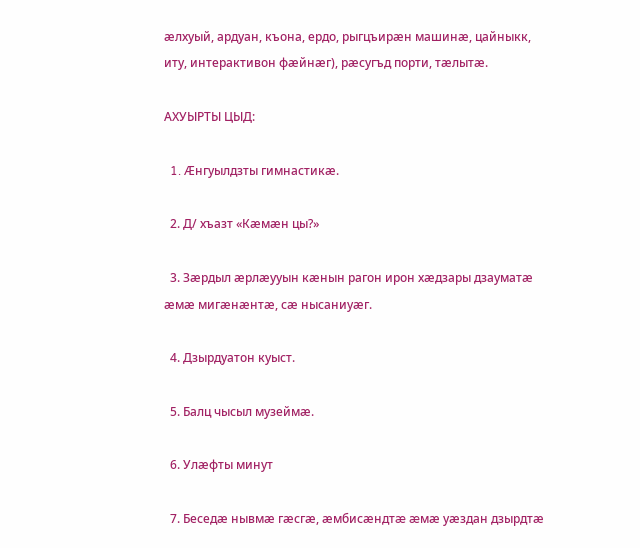æлхуый, ардуан, къона, ердо, рыгцъирæн машинæ, цайныкк, иту, интерактивон фæйнæг), рæсугъд порти, тæлытæ.

АХУЫРТЫ ЦЫД:

  1. Æнгуылдзты гимнастикæ.

  2. Д/ хъазт «Кæмæн цы?»

  3. Зӕрдыл ӕрлӕууын кӕнын рагон ирон хӕдзары дзауматӕ ӕмӕ мигӕнӕнтӕ, сӕ нысаниуӕг.

  4. Дзырдуатон куыст.

  5. Балц чысыл музеймæ.

  6. Улæфты минут

  7. Беседæ нывмæ гæсгæ, æмбисæндтæ æмæ уæздан дзырдтæ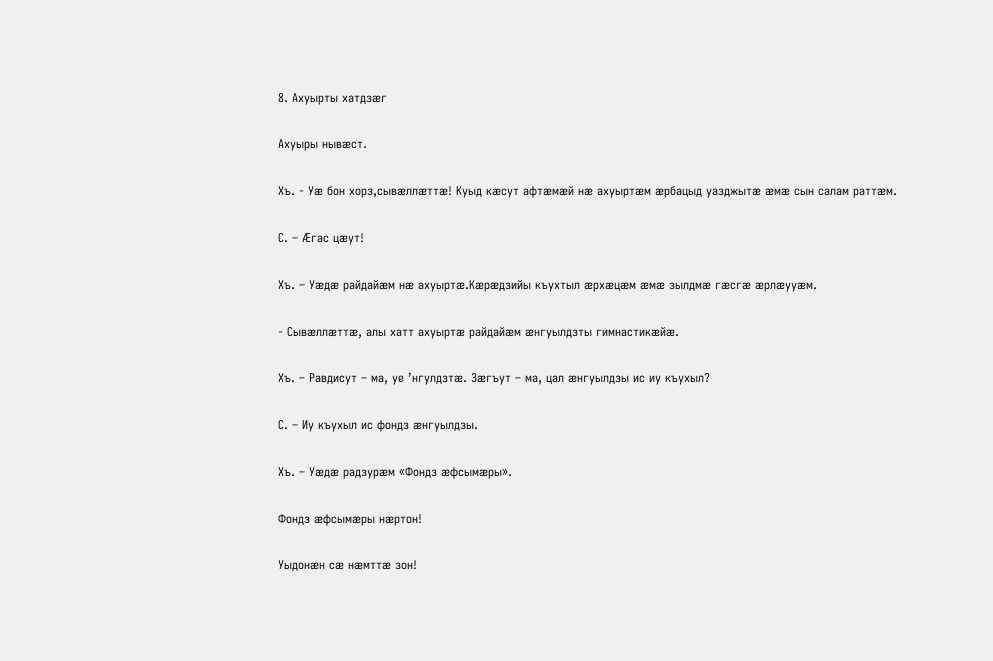8. Ахуырты хатдзæг

Ахуыры нывӕст.

Хъ. - Уӕ бон хорз,сывӕллӕттӕ! Куыд кӕсут афтӕмӕй нӕ ахуыртӕм ӕрбацыд уазджытӕ ӕмӕ сын салам раттӕм.

С. – Ӕгас цӕут!

Хъ. – Уӕдӕ райдайӕм нӕ ахуыртӕ.Кӕрӕдзийы къухтыл ӕрхӕцӕм ӕмӕ зылдмӕ гӕсгӕ ӕрлӕууӕм.

- Сывӕллӕттӕ, алы хатт ахуыртӕ райдайӕм ӕнгуылдзты гимнастикӕйӕ.

Хъ. – Равдисут – ма, уе ʼнгулдзтӕ. Зӕгъут – ма, цал ӕнгуылдзы ис иу къухыл?

С. – Иу къухыл ис фондз ӕнгуылдзы.

Хъ. – Уӕдӕ радзурӕм «Фондз ӕфсымӕры».

Фондз ӕфсымӕры нӕртон!

Уыдонӕн сӕ нӕмттӕ зон!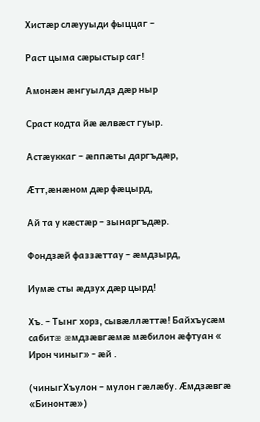Хистӕр слӕууыди фыццаг –

Раст цыма сӕрыстыр саг!

Амонӕн ӕнгуылдз дӕр ныр

Сраст кодта йӕ ӕлвӕст гуыр.

Астӕуккаг – ӕппӕты даргъдӕр,

Ӕтт,ӕнӕном дӕр фӕцырд,

Ай та у кӕстӕр – зынаргъдӕр.

Фондзӕй фаззӕттау – ӕмдзырд,

Иумӕ сты ӕдзух дӕр цырд!

Хъ. – Тынг хорз, сывӕллӕттӕ! Байхъусæм сабитæ æмдзæвгæмæ мæбилон æфтуан « Ирон чиныг» - æй .

(чиныгХъулон – мулон гæлæбу. Æмдзæвгæ «Бинонтæ»)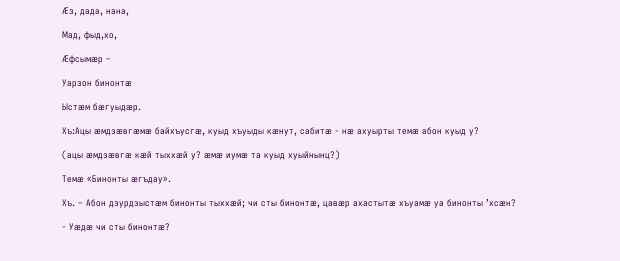Æз, дада, нана,

Мад, фыд,хо,

Æфсымæр –

Уарзон бинонтæ

Ыстæм бæгуыдæр.

Хъ:Ацы æмдзæвгæмæ байхъусгæ, куыд хъуыды кæнут, сабитæ - нӕ ахуырты темӕ абон куыд у?

(ацы æмдзæвгæ кæй тыххæй у? æмæ иумæ та куыд хуыйнынц?)

Темæ «Бинонты ӕгъдау».

Хъ. – Абон дзурдзыстӕм бинонты тыххӕй; чи сты бинонтӕ, цавӕр ахастытӕ хъуамӕ уа бинонты ʼхсӕн?

- Уӕдӕ чи сты бинонтӕ?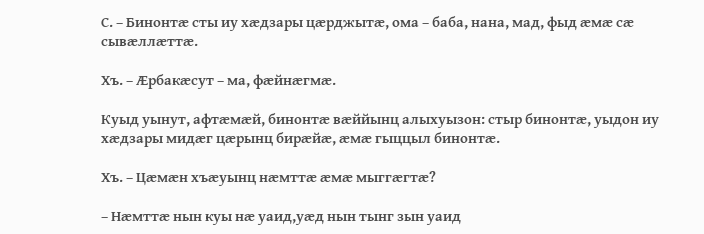С. – Бинонтӕ сты иу хӕдзары цӕрджытӕ, ома – баба, нана, мад, фыд ӕмӕ сӕ сывӕллӕттӕ.

Хъ. – Ӕрбакӕсут – ма, фӕйнӕгмӕ.

Куыд уынут, афтӕмӕй, бинонтӕ вӕййынц алыхуызон: стыр бинонтӕ, уыдон иу хӕдзары мидӕг цӕрынц бирӕйӕ, ӕмӕ гыццыл бинонтӕ.

Хъ. – Цӕмӕн хъӕуынц нӕмттӕ ӕмӕ мыггӕгтӕ?

– Нӕмттӕ нын куы нӕ уаид,уӕд нын тынг зын уаид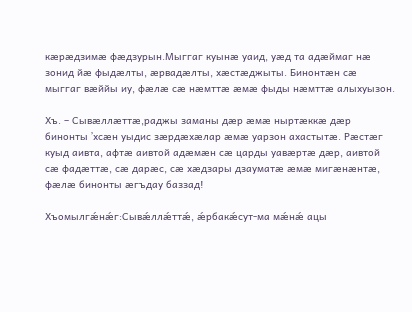кӕрӕдзимӕ фӕдзурын.Мыггаг куынӕ уаид, уӕд та адӕймаг нӕ зонид йӕ фыдӕлты, ӕрвадӕлты, хӕстӕджыты. Бинонтӕн сӕ мыггаг вӕййы иу, фӕлӕ сӕ нӕмттӕ ӕмӕ фыды нӕмттӕ алыхуызон.

Хъ. – Сывӕллӕттӕ,раджы заманы дӕр ӕмӕ ныртӕккӕ дӕр бинонты ʼхсӕн уыдис зӕрдӕхӕлар ӕмӕ уарзон ахастытӕ. Рӕстӕг куыд аивта, афтӕ аивтой адӕмӕн сӕ царды уавӕртӕ дӕр, аивтой сӕ фадӕттӕ, сӕ дарӕс, сӕ хӕдзары дзауматӕ ӕмӕ мигӕнӕнтӕ, фӕлӕ бинонты ӕгъдау баззад!

Хъомылгǽнǽг:Сывǽллǽттǽ, ǽрбакǽсут-ма мǽнǽ ацы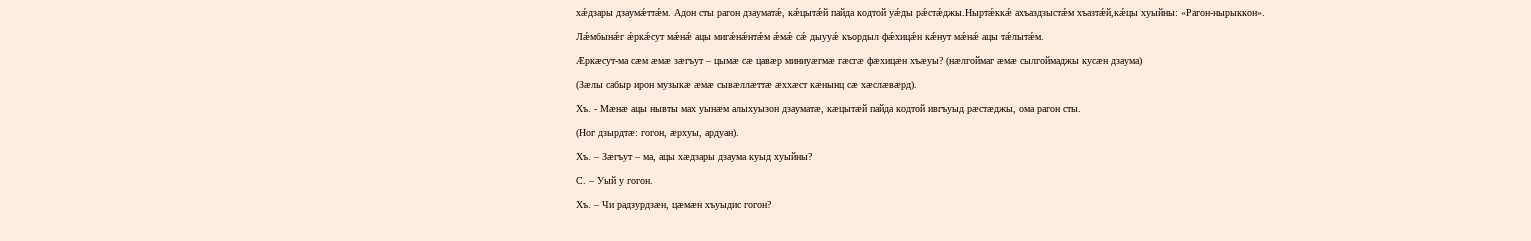хǽдзары дзаумǽттǽм. Адон сты рагон дзауматǽ, кǽцытǽй пайда кодтой уǽды рǽстǽджы.Ныртǽккǽ ахъаздзыстǽм хъазтǽй,кǽцы хуыйны: «Рагон-нырыккон».

Лǽмбынǽг ǽркǽсут мǽнǽ ацы мигǽнǽнтǽм ǽмǽ сǽ дыууǽ къордыл фǽхицǽн кǽнут мǽнǽ ацы тǽлытǽм.

Ӕркӕсут-ма сӕм ӕмӕ зӕгъут – цымӕ сӕ цавӕр миниуӕгмӕ гӕсгӕ фӕхицӕн хъӕуы? (нæлгоймаг æмæ сылгоймаджы кусæн дзаума)

(Зӕлы сабыр ирон музыкӕ ӕмӕ сывӕллӕттӕ ӕххӕст кӕнынц сӕ хӕслӕвӕрд).

Хъ. - Мӕнӕ ацы нывты мах уынӕм алыхуызон дзауматӕ, кӕцытӕй пайда кодтой ивгъуыд рӕстӕджы, ома рагон сты.

(Ног дзырдтӕ: гогон, ӕрхуы, ардуан).

Хъ. – Зӕгъут – ма, ацы хӕдзары дзаума куыд хуыйны?

С. – Уый у гогон.

Хъ. – Чи радзурдзӕн, цӕмӕн хъуыдис гогон?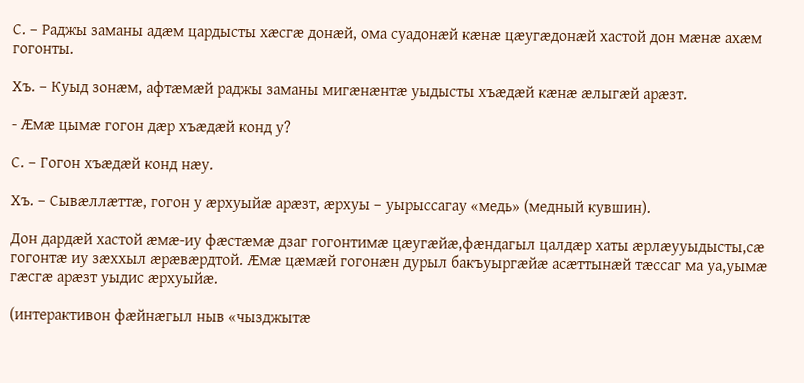С. – Раджы заманы адӕм цардысты хӕсгӕ донӕй, ома суадонӕй кӕнӕ цӕугӕдонӕй хастой дон мӕнӕ ахӕм гогонты.

Хъ. – Куыд зонӕм, афтӕмӕй раджы заманы мигӕнӕнтӕ уыдысты хъӕдӕй кӕнӕ ӕлыгӕй арӕзт.

- Ӕмӕ цымӕ гогон дӕр хъӕдӕй конд у?

С. – Гогон хъӕдӕй конд нӕу.

Хъ. – Сывӕллӕттӕ, гогон у ӕрхуыйӕ арӕзт, ӕрхуы – уырыссагау «медь» (медный кувшин).

Дон дардӕй хастой ӕмӕ-иу фӕстӕмӕ дзаг гогонтимӕ цӕугӕйӕ,фӕндагыл цалдӕр хаты ӕрлӕууыдысты,сӕ гогонтӕ иу зӕххыл ӕрӕвӕрдтой. Ӕмӕ цӕмӕй гогонӕн дурыл бакъуыргӕйӕ асӕттынӕй тӕссаг ма уа,уымӕ гӕсгӕ арӕзт уыдис ӕрхуыйӕ.

(интерактивон фæйнæгыл ныв «чызджытæ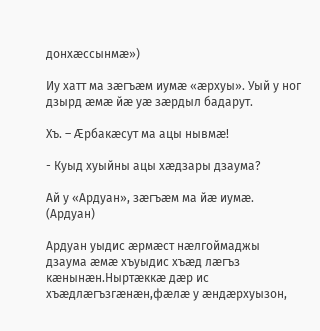донхæссынмæ»)

Иу хатт ма зӕгъӕм иумӕ «ӕрхуы». Уый у ног дзырд ӕмӕ йӕ уӕ зӕрдыл бадарут.

Хъ. – Ӕрбакӕсут ма ацы нывмӕ!

- Куыд хуыйны ацы хӕдзары дзаума?

Ай у «Ардуан», зӕгъӕм ма йӕ иумӕ. (Ардуан)

Ардуан уыдис ӕрмӕст нӕлгоймаджы дзаума ӕмӕ хъуыдис хъӕд лӕгъз кӕнынӕн.Ныртӕккӕ дӕр ис хъӕдлӕгъзгӕнӕн,фӕлӕ у ӕндӕрхуызон,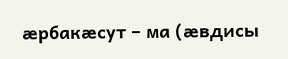ӕрбакӕсут – ма (ӕвдисы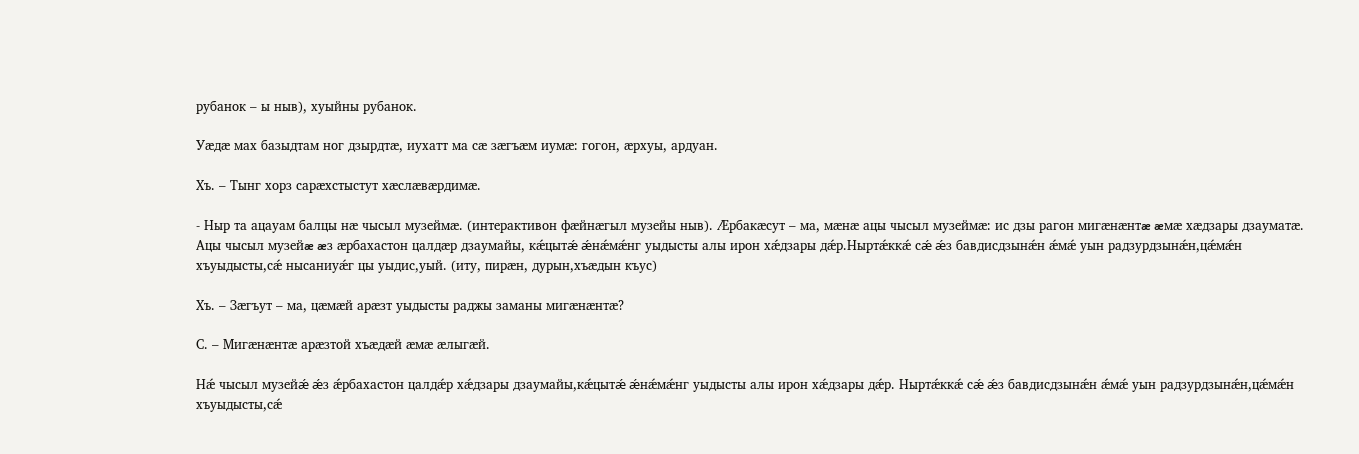рубанок – ы ныв), хуыйны рубанок.

Уӕдӕ мах базыдтам ног дзырдтӕ, иухатт ма сӕ зӕгъӕм иумӕ: гогон, ӕрхуы, ардуан.

Хъ. – Тынг хорз сарӕхстыстут хӕслӕвӕрдимӕ.

- Ныр та ацауам балцы нӕ чысыл музеймӕ. (интерактивон фæйнæгыл музейы ныв). Æрбакæсут – ма, мæнæ ацы чысыл музеймæ: ис дзы рагон мигæнæнтæ æмæ хæдзары дзауматæ. Ацы чысыл музейæ æз æрбахастон цалдæр дзаумайы, кǽцытǽ ǽнǽмǽнг уыдысты алы ирон хǽдзары дǽр.Ныртǽккǽ сǽ ǽз бавдисдзынǽн ǽмǽ уын радзурдзынǽн,цǽмǽн хъуыдысты,сǽ нысаниуǽг цы уыдис,уый. (иту, пирæн, дурын,хъæдын къус)

Хъ. – Зӕгъут – ма, цӕмӕй арӕзт уыдысты раджы заманы мигӕнӕнтӕ?

С. – Мигӕнӕнтӕ арӕзтой хъӕдӕй ӕмӕ ӕлыгӕй.

Нǽ чысыл музейǽ ǽз ǽрбахастон цалдǽр хǽдзары дзаумайы,кǽцытǽ ǽнǽмǽнг уыдысты алы ирон хǽдзары дǽр. Ныртǽккǽ сǽ ǽз бавдисдзынǽн ǽмǽ уын радзурдзынǽн,цǽмǽн хъуыдысты,сǽ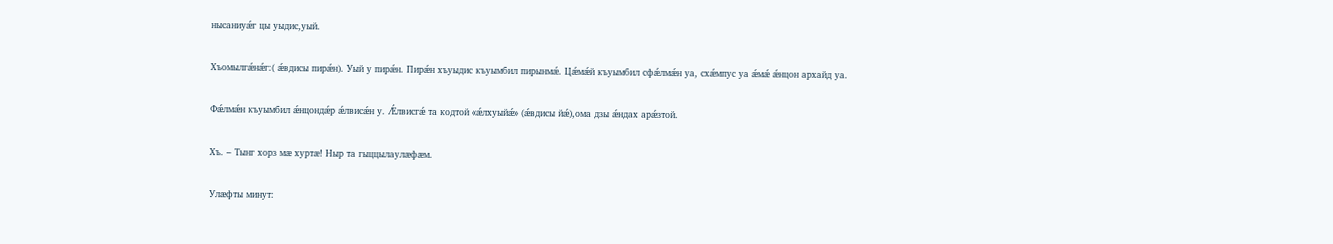нысаниуǽг цы уыдис,уый.

Хъомылгǽнǽг:( ǽвдисы пирǽн). Уый у пирǽн. Пирǽн хъуыдис къуымбил пирынмǽ. Цǽмǽй къуымбил сфǽлмǽн уа, схǽмпус уа ǽмǽ ǽнцон архайд уа.

Фǽлмǽн къуымбил ǽнцондǽр ǽлвисǽн у. Ǽлвисгǽ та кодтой «ǽлхуыйǽ» (ǽвдисы йǽ),ома дзы ǽндах арǽзтой.

Хъ. – Тынг хорз мӕ хуртӕ! Ныр та гыццылаулӕфӕм.

Улӕфты минут: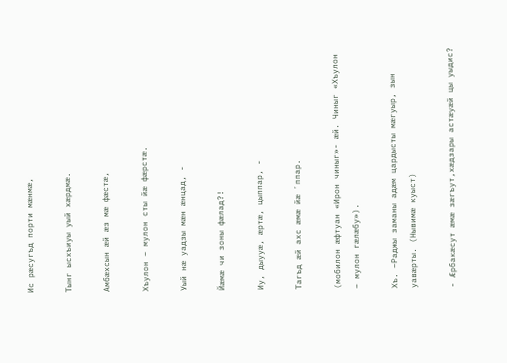Ис рæсугъд порти мæнмæ,

Тынг ысхъиуы уый хæрдмæ.

Амбæхсын æй æз мæ фæстæ,

Хъулон – мулон сты йæ фæрстæ.

Уый нæ уадзы мæн æнцад, -

Йæмæ чи зоны фæлад?!

Иу, дыууæ, æртæ, цыппар, -

Тагъд æй ахс æмæ йæ ʼппар.

(мобилон æфтуан «Ирон чиныг»- æй. Чиныг «Хъулон – мулон гæлæбу»).

Хъ. –Раджы заманы адӕм цардысты мӕгуыр, зын уавæрты. (Нывимæ куыст)

- Ӕрбакӕсут ӕмӕ зӕгъут,хӕдзары астӕуӕй цы уыдис?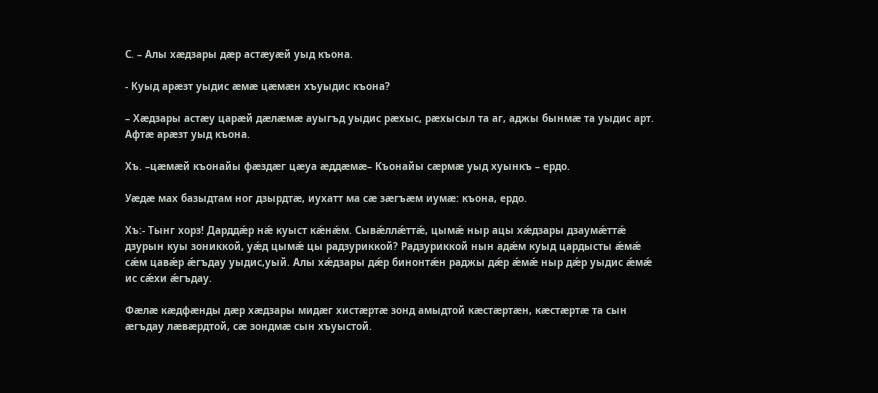С. – Алы хӕдзары дӕр астӕуӕй уыд къона.

- Куыд арӕзт уыдис ӕмӕ цӕмӕн хъуыдис къона?

– Хӕдзары астӕу царӕй дӕлӕмӕ ауыгъд уыдис рӕхыс, рӕхысыл та аг, аджы бынмӕ та уыдис арт. Афтӕ арӕзт уыд къона.

Хъ. –цӕмӕй къонайы фӕздӕг цӕуа ӕддӕмӕ– Къонайы сӕрмӕ уыд хуынкъ – ердо.

Уӕдӕ мах базыдтам ног дзырдтӕ, иухатт ма сӕ зӕгъӕм иумӕ: къона, ердо.

Хъ:- Тынг хорз! Дарддǽр нǽ куыст кǽнǽм. Сывǽллǽттǽ, цымǽ ныр ацы хǽдзары дзаумǽттǽ дзурын куы зониккой, уǽд цымǽ цы радзуриккой? Радзуриккой нын адǽм куыд цардысты ǽмǽ сǽм цавǽр ǽгъдау уыдис,уый. Алы хǽдзары дǽр бинонтǽн раджы дǽр ǽмǽ ныр дǽр уыдис ǽмǽ ис сǽхи ǽгъдау.

Фӕлӕ кӕдфӕнды дӕр хӕдзары мидӕг хистӕртӕ зонд амыдтой кӕстӕртӕн, кӕстӕртӕ та сын ӕгъдау лӕвӕрдтой, сӕ зондмӕ сын хъуыстой.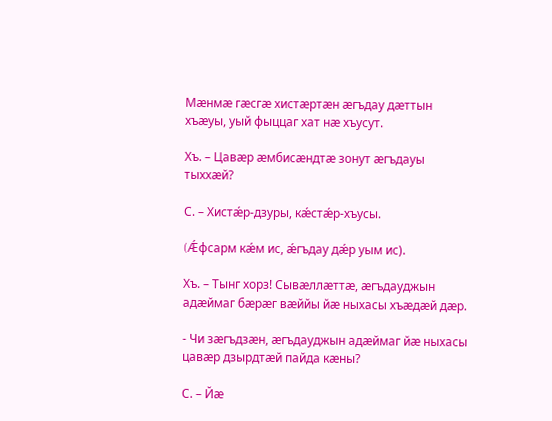Мæнмæ гæсгæ хистæртæн æгъдау дæттын хъæуы, уый фыццаг хат нæ хъусут.

Хъ. – Цавӕр ӕмбисӕндтӕ зонут ӕгъдауы тыххӕй?

С. – Хистǽр-дзуры, кǽстǽр-хъусы.

(Ǽфсарм кǽм ис, ǽгъдау дǽр уым ис).

Хъ. – Тынг хорз! Сывӕллӕттӕ, ӕгъдауджын адӕймаг бӕрӕг вӕййы йӕ ныхасы хъӕдӕй дӕр.

- Чи зӕгъдзӕн, ӕгъдауджын адӕймаг йӕ ныхасы цавӕр дзырдтӕй пайда кӕны?

С. – Йӕ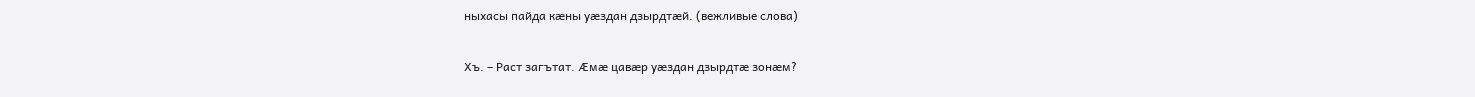ныхасы пайда кӕны уӕздан дзырдтӕй. (вежливые слова)

Хъ. – Раст загътат. Ӕмӕ цавӕр уӕздан дзырдтӕ зонӕм?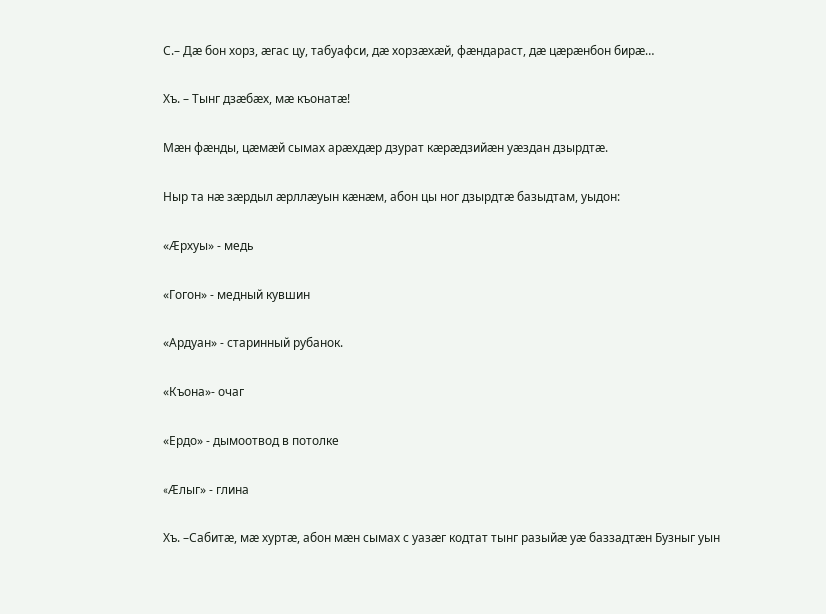С.– Дӕ бон хорз, ӕгас цу, табуафси, дӕ хорзӕхӕй, фӕндараст, дӕ цӕрӕнбон бирӕ…

Хъ. – Тынг дзӕбӕх, мӕ къонатӕ!

Мӕн фӕнды, цӕмӕй сымах арӕхдӕр дзурат кӕрӕдзийӕн уӕздан дзырдтӕ.

Ныр та нӕ зӕрдыл ӕрллӕуын кӕнӕм, абон цы ног дзырдтӕ базыдтам, уыдон:

«Ӕрхуы» - медь

«Гогон» - медный кувшин

«Ардуан» - старинный рубанок.

«Къона»- очаг

«Ердо» - дымоотвод в потолке

«Æлыг» - глина

Хъ. –Сабитæ, мæ хуртæ, абон мæн сымах с уазæг кодтат тынг разыйæ уæ баззадтæн Бузныг уын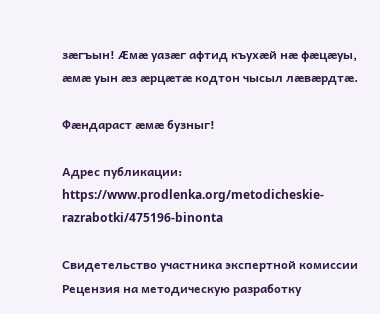зæгъын! Æмæ уазæг афтид къухæй нæ фæцæуы, æмæ уын æз æрцæтæ кодтон чысыл лæвæрдтæ.

Фӕндараст ӕмӕ бузныг!

Адрес публикации: https://www.prodlenka.org/metodicheskie-razrabotki/475196-binonta

Свидетельство участника экспертной комиссии
Рецензия на методическую разработку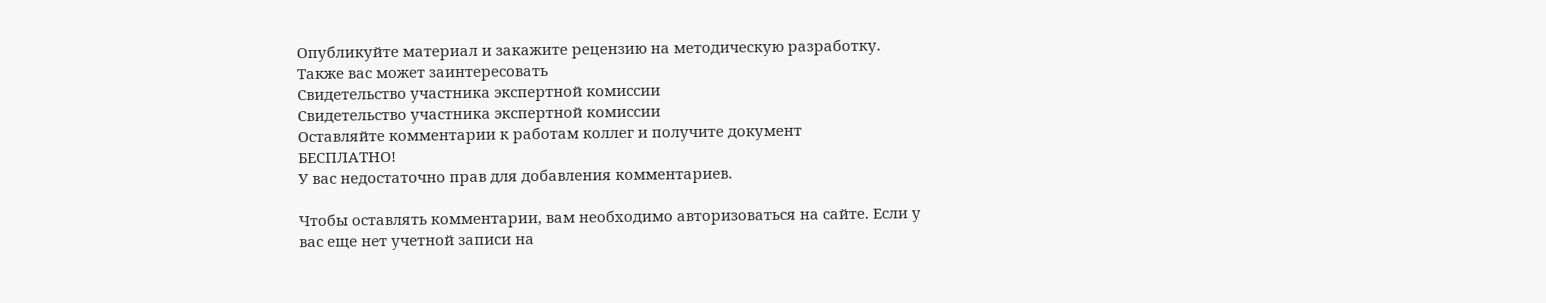Опубликуйте материал и закажите рецензию на методическую разработку.
Также вас может заинтересовать
Свидетельство участника экспертной комиссии
Свидетельство участника экспертной комиссии
Оставляйте комментарии к работам коллег и получите документ
БЕСПЛАТНО!
У вас недостаточно прав для добавления комментариев.

Чтобы оставлять комментарии, вам необходимо авторизоваться на сайте. Если у вас еще нет учетной записи на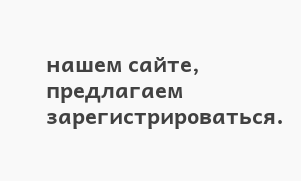нашем сайте, предлагаем зарегистрироваться.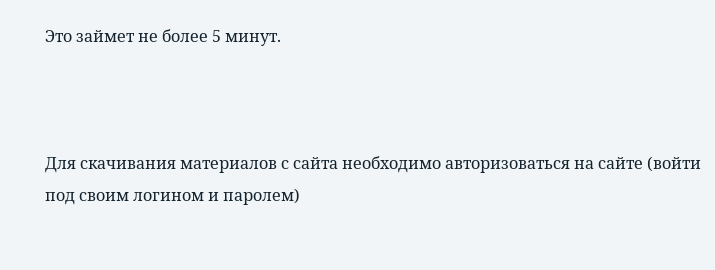Это займет не более 5 минут.



Для скачивания материалов с сайта необходимо авторизоваться на сайте (войти под своим логином и паролем)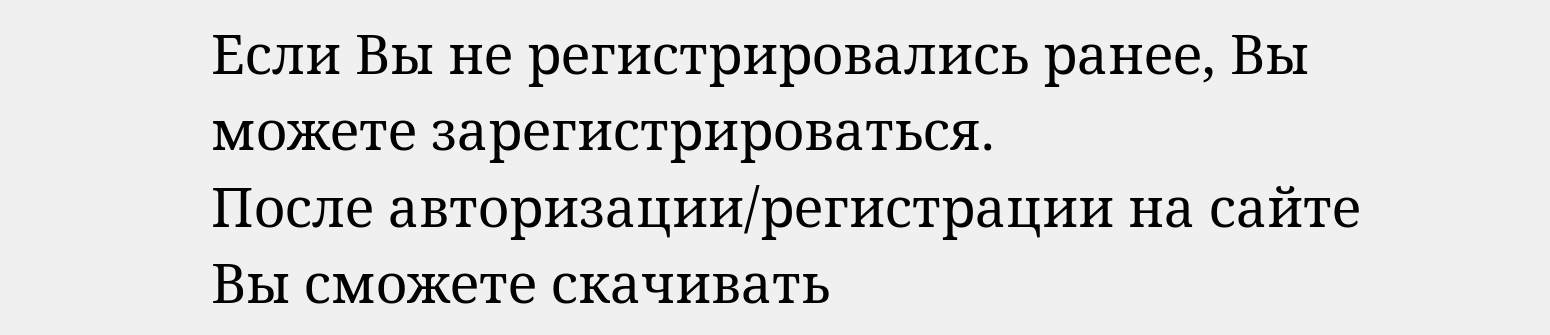Если Вы не регистрировались ранее, Вы можете зарегистрироваться.
После авторизации/регистрации на сайте Вы сможете скачивать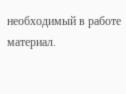необходимый в работе материал.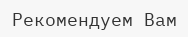Рекомендуем Вам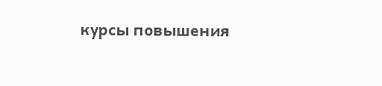курсы повышения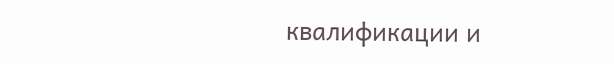квалификации и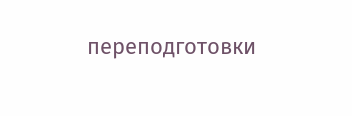переподготовки